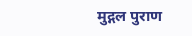मुद्गल पुराण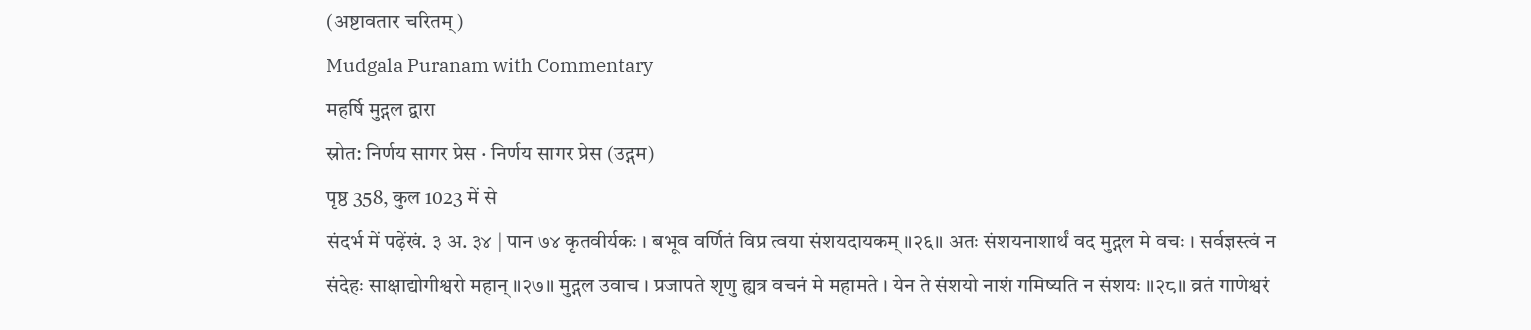(अष्टावतार चरितम्)
Mudgala Puranam with Commentary
महर्षि मुद्गल द्वारा
स्रोत: निर्णय सागर प्रेस · निर्णय सागर प्रेस (उद्गम)
पृष्ठ 358, कुल 1023 में से
संदर्भ में पढ़ेंखं. ३ अ. ३४ | पान ७४ कृतवीर्यकः । बभूव वर्णितं विप्र त्वया संशयदायकम् ॥२६॥ अतः संशयनाशार्थं वद मुद्गल मे वचः । सर्वज्ञस्त्वं न संदेहः साक्षाद्योगीश्वरो महान् ॥२७॥ मुद्गल उवाच । प्रजापते शृणु ह्यत्र वचनं मे महामते । येन ते संशयो नाशं गमिष्यति न संशयः ॥२८॥ व्रतं गाणेश्वरं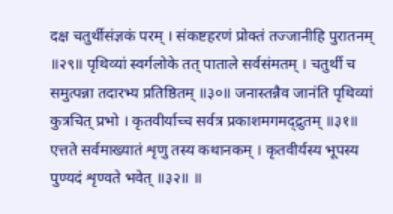दक्ष चतुर्थीसंज्ञकं परम् । संकष्टहरणं प्रोक्तं तज्जानीहि पुरातनम् ॥२९॥ पृथिव्यां स्वर्गलोके तत् पाताले सर्वसंमतम् । चतुर्थी च समुत्पन्ना तदारभ्य प्रतिष्ठितम् ॥३०॥ जनास्तन्नैव जानंति पृथिव्यां कुत्रचित् प्रभो । कृतवीर्याच्च सर्वत्र प्रकाशमगमद्द्रुतम् ॥३१॥ एत्तते सर्वमाख्यातं शृणु तस्य कथानकम् । कृतवीर्यस्य भूपस्य पुण्यदं शृण्वते भवेत् ॥३२॥ ॥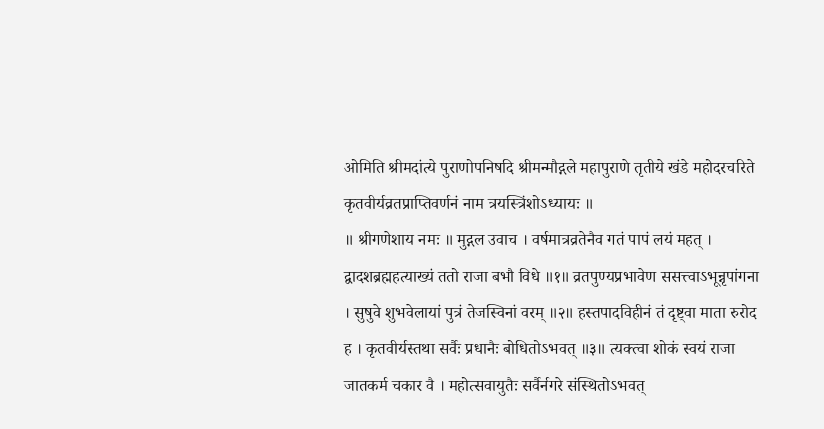ओमिति श्रीमदांत्ये पुराणोपनिषदि श्रीमन्मौद्गले महापुराणे तृतीये खंडे महोदरचरिते कृतवीर्यव्रतप्राप्तिवर्णनं नाम त्रयस्त्रिंशोऽध्यायः ॥
॥ श्रीगणेशाय नमः ॥ मुद्गल उवाच । वर्षमात्रव्रतेनैव गतं पापं लयं महत् । द्वादशब्रह्महत्याख्यं ततो राजा बभौ विधे ॥१॥ व्रतपुण्यप्रभावेण ससत्त्वाऽभून्नृपांगना । सुषुवे शुभवेलायां पुत्रं तेजस्विनां वरम् ॥२॥ हस्तपादविहीनं तं दृष्ट्वा माता रुरोद ह । कृतवीर्यस्तथा सर्वैः प्रधानैः बोधितोऽभवत् ॥३॥ त्यक्त्वा शोकं स्वयं राजा जातकर्म चकार वै । महोत्सवायुतैः सर्वैर्नगरे संस्थितोऽभवत्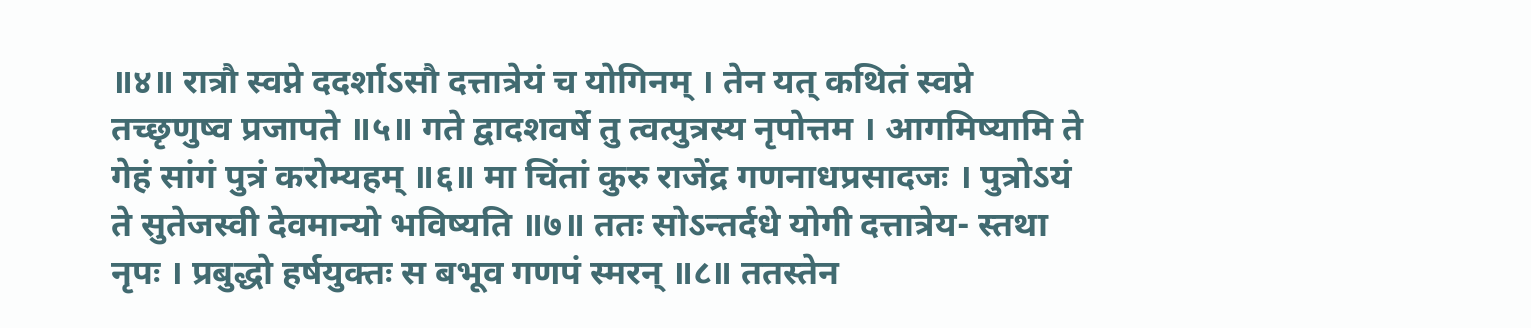॥४॥ रात्रौ स्वप्ने ददर्शाऽसौ दत्तात्रेयं च योगिनम् । तेन यत् कथितं स्वप्ने तच्छृणुष्व प्रजापते ॥५॥ गते द्वादशवर्षे तु त्वत्पुत्रस्य नृपोत्तम । आगमिष्यामि ते गेहं सांगं पुत्रं करोम्यहम् ॥६॥ मा चिंतां कुरु राजेंद्र गणनाधप्रसादजः । पुत्रोऽयं ते सुतेजस्वी देवमान्यो भविष्यति ॥७॥ ततः सोऽन्तर्दधे योगी दत्तात्रेय- स्तथा नृपः । प्रबुद्धो हर्षयुक्तः स बभूव गणपं स्मरन् ॥८॥ ततस्तेन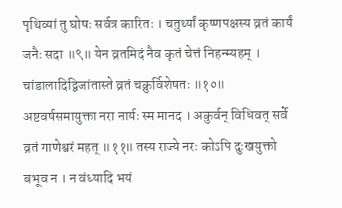पृथिव्यां तु घोषः सर्वत्र कारितः । चतुर्थ्यां कृष्णपक्षस्य व्रतं कार्यं जनैः सदा ॥९॥ येन व्रतमिदं नैव कृतं चेत्तं निहन्म्यहम् । चांडालादिद्विजांतास्ते व्रतं चक्रुर्विशेषतः ॥१०॥ अष्टवर्षसमायुक्ता नरा नार्यः स्म मानद । अकुर्वन् विधिवत् सर्वे व्रतं गाणेश्वरं महत् ॥११॥ तस्य राज्ये नरः कोऽपि दुःखयुक्तो बभूव न । न वंध्यादि भयं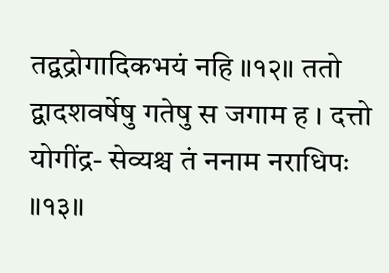तद्वद्रोगादिकभयं नहि ॥१२॥ ततो द्वादशवर्षेषु गतेषु स जगाम ह । दत्तो योगींद्र- सेव्यश्च तं ननाम नराधिपः ॥१३॥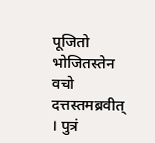पूजितो भोजितस्तेन वचो दत्तस्तमब्रवीत् । पुत्रं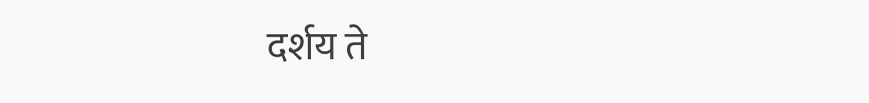दर्शय ते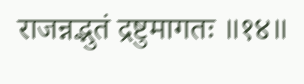राजन्नद्भुतं द्रष्टुमागतः ॥१४॥